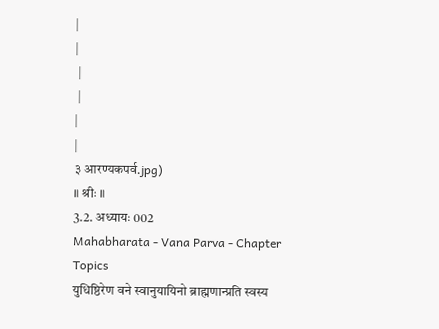|
|
 |
 |
|
|
३ आरण्यकपर्व.jpg)
॥ श्रीः ॥
3.2. अध्यायः 002
Mahabharata - Vana Parva - Chapter Topics
युधिष्ठिरेण वने स्वानुयायिनो ब्राह्मणान्प्रति स्वस्य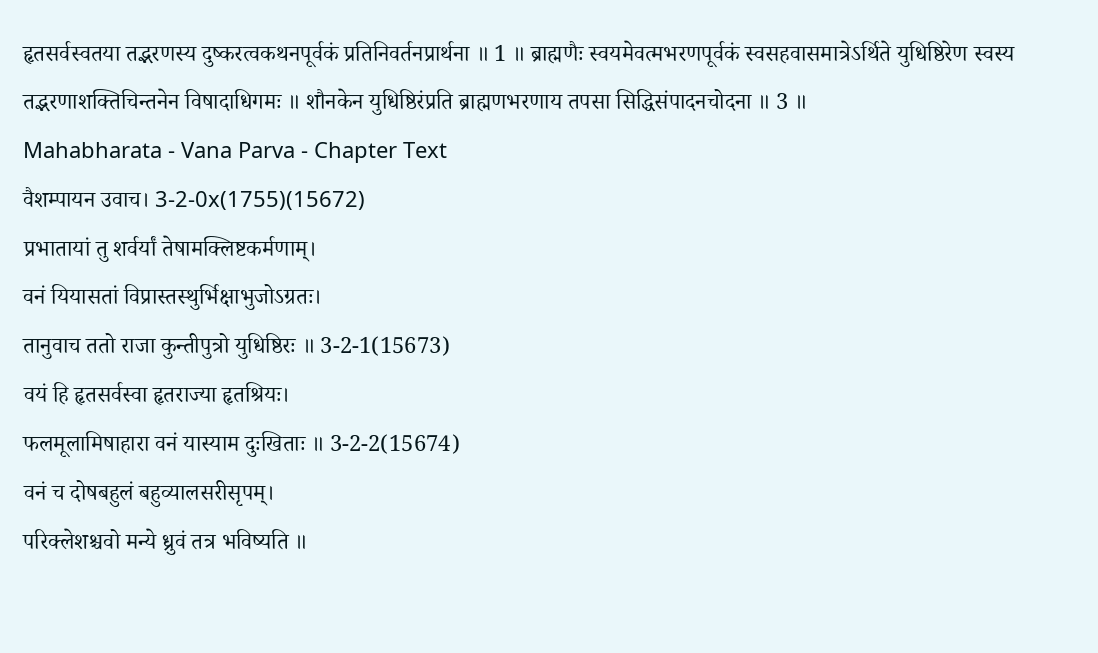हृतसर्वस्वतया तद्भरणस्य दुष्करत्वकथनपूर्वकं प्रतिनिवर्तनप्रार्थना ॥ 1 ॥ ब्राह्मणैः स्वयमेवत्मभरणपूर्वकं स्वसहवासमात्रेऽर्थिते युधिष्ठिरेण स्वस्य तद्भरणाशक्तिचिन्तनेन विषादाधिगमः ॥ शौनकेन युधिष्ठिरंप्रति ब्राह्मणभरणाय तपसा सिद्धिसंपादनचोदना ॥ 3 ॥
Mahabharata - Vana Parva - Chapter Text
वैशम्पायन उवाच। 3-2-0x(1755)(15672)
प्रभातायां तु शर्वर्यां तेषामक्लिष्टकर्मणाम्।
वनं यियासतां विप्रास्तस्थुर्भिक्षाभुजोऽग्रतः।
तानुवाच ततो राजा कुन्तीपुत्रो युधिष्ठिरः ॥ 3-2-1(15673)
वयं हि हृतसर्वस्वा हृतराज्या हृतश्रियः।
फलमूलामिषाहारा वनं यास्याम दुःखिताः ॥ 3-2-2(15674)
वनं च दोषबहुलं बहुव्यालसरीसृपम्।
परिक्लेशश्चवो मन्ये ध्रुवं तत्र भविष्यति ॥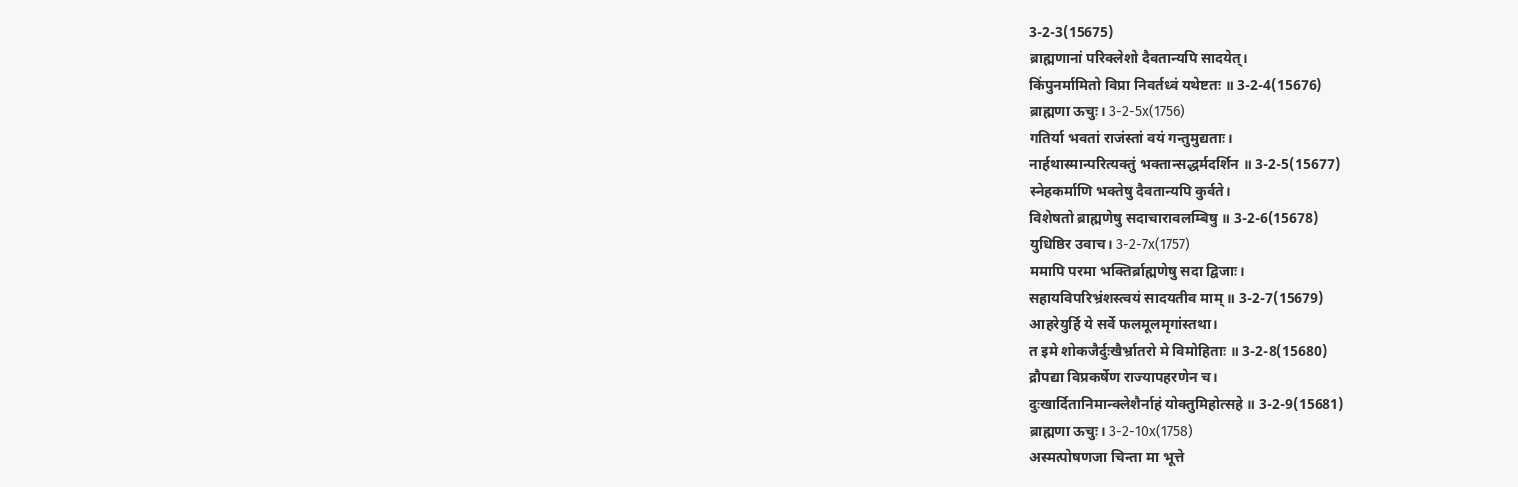3-2-3(15675)
ब्राह्मणानां परिक्लेशो दैवतान्यपि सादयेत्।
किंपुनर्मामितो विप्रा निवर्तध्वं यथेष्टतः ॥ 3-2-4(15676)
ब्राह्मणा ऊचुः। 3-2-5x(1756)
गतिर्या भवतां राजंस्तां वयं गन्तुमुद्यताः।
नार्हथास्मान्परित्यक्तुं भक्तान्सद्धर्मदर्शिन ॥ 3-2-5(15677)
स्नेहकर्माणि भक्तेषु दैवतान्यपि कुर्वते।
विशेषतो ब्राह्मणेषु सदाचारावलम्बिषु ॥ 3-2-6(15678)
युधिष्ठिर उवाच। 3-2-7x(1757)
ममापि परमा भक्तिर्ब्राह्मणेषु सदा द्विजाः।
सहायविपरिभ्रंशस्त्वयं सादयतीव माम् ॥ 3-2-7(15679)
आहरेयुर्हि ये सर्वे फलमूलमृगांस्तथा।
त इमे शोकजैर्दुःखैर्भ्रातरो मे विमोहिताः ॥ 3-2-8(15680)
द्रौपद्या विप्रकर्षेण राज्यापहरणेन च।
दुःखार्दितानिमान्क्लेशैर्नाहं योक्तुमिहोत्सहे ॥ 3-2-9(15681)
ब्राह्मणा ऊचुः। 3-2-10x(1758)
अस्मत्पोषणजा चिन्ता मा भूत्ते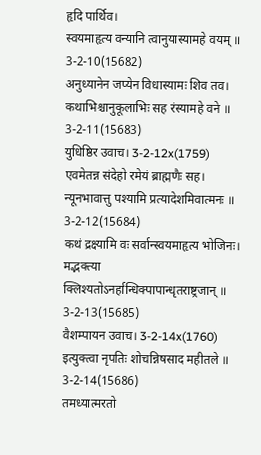हृदि पार्थिव।
स्वयमाहृत्य वन्यानि त्वानुयास्यामहे वयम् ॥ 3-2-10(15682)
अनुध्यानेन जप्येन विधास्यामः शिव तव।
कथाभिश्चानुकूलाभिः सह रंस्यामहे वने ॥ 3-2-11(15683)
युधिष्ठिर उवाच। 3-2-12x(1759)
एवमेतन्न संदेहो रमेयं ब्राह्मणैः सह।
न्यूनभावात्तु पश्यामि प्रत्यादेशमिवात्मनः ॥ 3-2-12(15684)
कथं द्रक्ष्यामि वः सर्वान्स्वयमाहृत्य भोजिनः।
मद्भक्त्या क्लिश्यतोऽनर्हान्धिक्पापान्धृतराष्ट्रजान् ॥ 3-2-13(15685)
वैशम्पायन उवाच। 3-2-14x(1760)
इत्युक्त्वा नृपतिः शोचन्निषसाद महीतले ॥ 3-2-14(15686)
तमध्यात्मरतो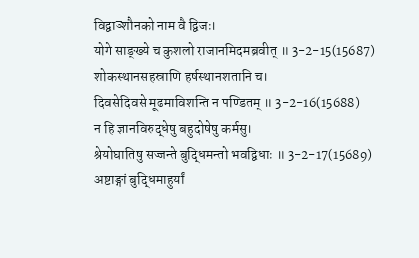विद्वाञ्शौनको नाम वै द्विजः।
योगे साङ्ख्ये च कुशलो राजानमिदमब्रवीत् ॥ 3-2-15(15687)
शोकस्थानसहस्राणि हर्षस्थानशतानि च।
दिवसेदिवसे मूढमाविशन्ति न पण्डितम् ॥ 3-2-16(15688)
न हि ज्ञानविरुद्धेषु बहुदोषेषु कर्मसु।
श्रेयोघातिषु सज्जन्ते बुद्धिमन्तो भवद्विधाः ॥ 3-2-17(15689)
अष्टाङ्गां बुद्धिमाहुर्यां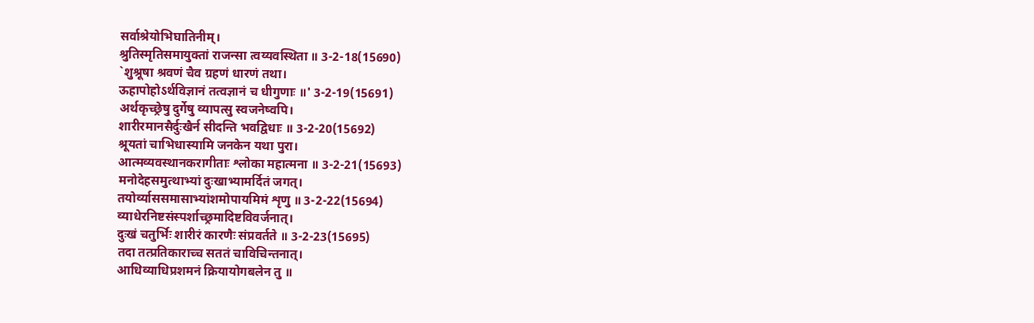सर्वाश्रेयोभिघातिनीम्।
श्रुतिस्मृतिसमायुक्तां राजन्सा त्वय्यवस्थिता ॥ 3-2-18(15690)
`शुश्रूषा श्रवणं चैव ग्रहणं धारणं तथा।
ऊहापोहोऽर्थविज्ञानं तत्वज्ञानं च धीगुणाः ॥' 3-2-19(15691)
अर्थकृच्छ्रेषु दुर्गेषु व्यापत्सु स्वजनेष्वपि।
शारीरमानसैर्दुःखैर्न सीदन्ति भवद्विधाः ॥ 3-2-20(15692)
श्रूयतां चाभिधास्यामि जनकेन यथा पुरा।
आत्मव्यवस्थानकरागीताः श्लोका महात्मना ॥ 3-2-21(15693)
मनोदेहसमुत्थाभ्यां दुःखाभ्यामर्दितं जगत्।
तयोर्व्याससमासाभ्यांशमोपायमिमं शृणु ॥ 3-2-22(15694)
व्याधेरनिष्टसंस्पर्शाच्छ्रमादिष्टविवर्जनात्।
दुःखं चतुर्भिः शारीरं कारणैः संप्रवर्तते ॥ 3-2-23(15695)
तदा तत्प्रतिकाराच्च सततं चाविचिन्तनात्।
आधिव्याधिप्रशमनं क्रियायोगबलेन तु ॥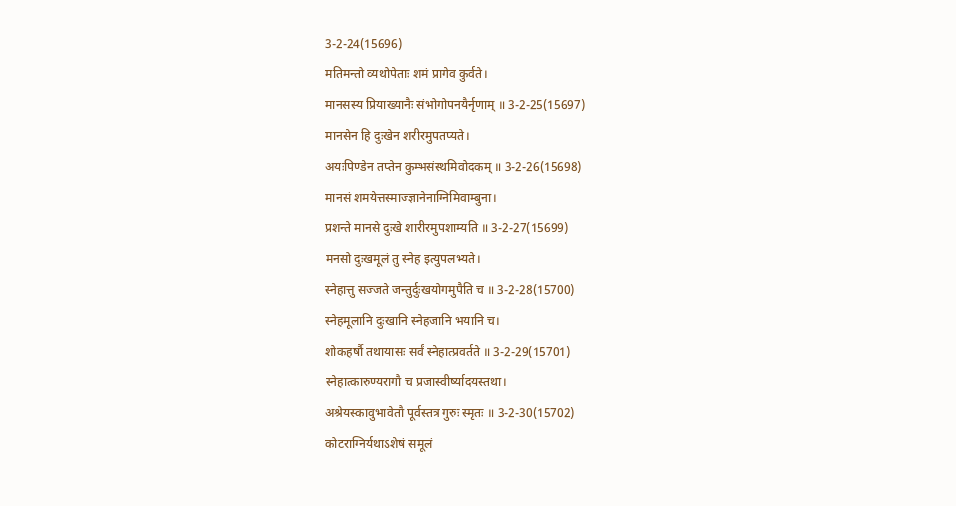3-2-24(15696)
मतिमन्तो व्यथोपेताः शमं प्रागेव कुर्वते।
मानसस्य प्रियाख्यानैः संभोगोपनयैर्नृणाम् ॥ 3-2-25(15697)
मानसेन हि दुःखेन शरीरमुपतप्यते।
अयःपिण्डेन तप्तेन कुम्भसंस्थमिवोदकम् ॥ 3-2-26(15698)
मानसं शमयेत्तस्माज्ज्ञानेनाग्निमिवाम्बुना।
प्रशन्ते मानसे दुःखे शारीरमुपशाम्यति ॥ 3-2-27(15699)
मनसो दुःखमूलं तु स्नेह इत्युपलभ्यते।
स्नेहात्तु सज्जते जन्तुर्दुःखयोगमुपैति च ॥ 3-2-28(15700)
स्नेहमूलानि दुःखानि स्नेहजानि भयानि च।
शोकहर्षौ तथायासः सर्वं स्नेहात्प्रवर्तते ॥ 3-2-29(15701)
स्नेहात्कारुण्यरागौ च प्रजास्वीर्ष्यादयस्तथा।
अश्रेयस्कावुभावेतौ पूर्वस्तत्र गुरुः स्मृतः ॥ 3-2-30(15702)
कोटराग्निर्यथाऽशेषं समूलं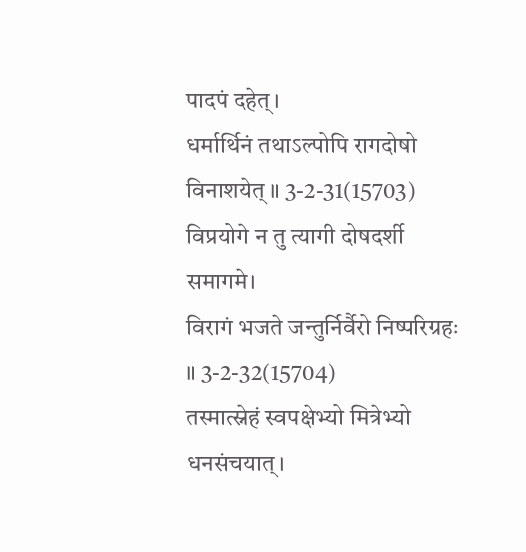पादपं दहेत्।
धर्मार्थिनं तथाऽल्पोपि रागदोषो विनाशयेत् ॥ 3-2-31(15703)
विप्रयोगे न तु त्यागी दोषदर्शी समागमे।
विरागं भजते जन्तुर्निर्वैरो निष्परिग्रहः ॥ 3-2-32(15704)
तस्मात्स्नेहं स्वपक्षेभ्यो मित्रेभ्यो धनसंचयात्।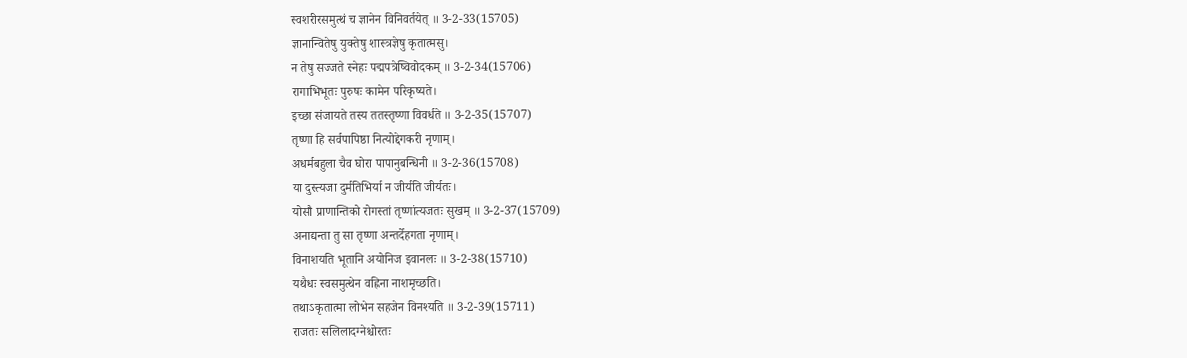स्वशरीरसमुत्थं च ज्ञानेन विनिवर्तयेत् ॥ 3-2-33(15705)
ज्ञानान्वितेषु युक्तेषु शास्त्रज्ञेषु कृतात्मसु।
न तेषु सज्जते स्नेहः पद्मपत्रेष्विवोदकम् ॥ 3-2-34(15706)
रागाभिभूतः पुरुषः कामेन परिकृष्यते।
इच्छा संजायते तस्य ततस्तृष्णा विवर्धते ॥ 3-2-35(15707)
तृष्णा हि सर्वपापिष्ठा नित्योद्देगकरी नृणाम्।
अधर्मबहुला चैव घोरा पापानुबन्धिनी ॥ 3-2-36(15708)
या दुस्त्यजा दुर्मतिभिर्या न जीर्यति जीर्यतः।
योसौ प्राणान्तिको रोगस्तां तृष्णांत्यजतः सुखम् ॥ 3-2-37(15709)
अनाद्यन्ता तु सा तृष्णा अन्तर्देहगता नृणाम्।
विनाशयति भूतानि अयोनिज इवानलः ॥ 3-2-38(15710)
यथैधः स्वसमुत्थेन वह्निना नाशमृच्छति।
तथाऽकृतात्मा लोभेन सहजेन विनश्यति ॥ 3-2-39(15711)
राजतः सलिलादग्नेश्चोरतः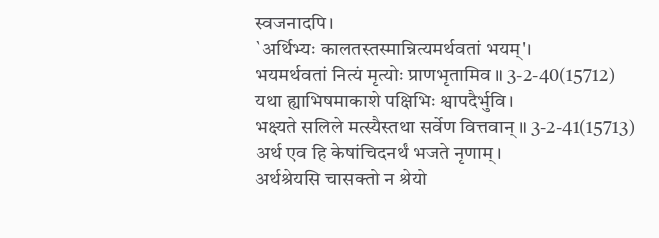स्वजनादपि।
`अर्थिभ्यः कालतस्तस्मान्नित्यमर्थवतां भयम्'।
भयमर्थवतां नित्यं मृत्योः प्राणभृतामिव ॥ 3-2-40(15712)
यथा ह्याभिषमाकाशे पक्षिभिः श्वापदैर्भुवि।
भक्ष्यते सलिले मत्स्यैस्तथा सर्वेण वित्तवान् ॥ 3-2-41(15713)
अर्थ एव हि केषांचिदनर्थं भजते नृणाम्।
अर्थश्रेयसि चासक्तो न श्रेयो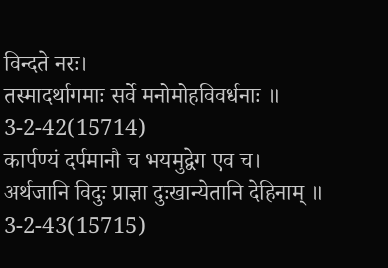विन्दते नरः।
तस्मादर्थागमाः सर्वे मनोमोहविवर्धनाः ॥ 3-2-42(15714)
कार्पण्यं दर्पमानौ च भयमुद्वेग एव च।
अर्थजानि विदुः प्राज्ञा दुःखान्येतानि देहिनाम् ॥ 3-2-43(15715)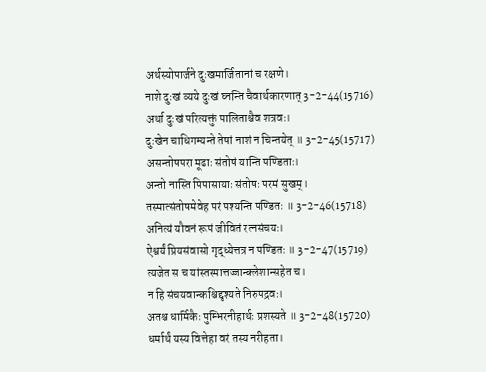अर्थस्योपार्जने दुःखमार्जितानां च रक्षणे।
नाशे दुःखं व्यये दुःखं घ्नन्ति चैवार्थकारणात् 3-2-44(15716)
अर्था दुःखं परित्यक्तुं पालिताश्चैव शत्रवः।
दुःखेन चाधिगम्यन्ते तेषां नाशं न चिन्तयेत् ॥ 3-2-45(15717)
असन्तोषपरा मूढाः संतोषं यान्ति पण्डिताः।
अन्तो नास्ति पिपासायाः संतोषः परमं सुखम्।
तस्मात्संतोषमेवेह परं पश्यन्ति पण्डितः ॥ 3-2-46(15718)
अनित्यं यौवनं रूपं जीवितं रत्नसंचयः।
ऐश्वर्यं प्रियसंवासो गृद्ध्येत्तत्र न पण्डितः ॥ 3-2-47(15719)
त्यजेत स च यांस्तस्मात्तज्जान्क्लेशान्सहेत च।
न हि संचयवान्कश्चिद्दृश्यते निरुपद्रवः।
अतश्च धार्मिकैः पुम्भिरनीहार्थः प्रशस्यते ॥ 3-2-48(15720)
धर्मार्थं यस्य वित्तेहा वरं तस्य नरीहता।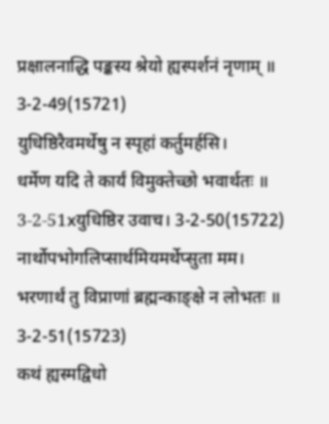प्रक्षालनाद्धि पङ्कस्य श्रेयो ह्यस्पर्शनं नृणाम् ॥ 3-2-49(15721)
युधिष्ठिरैवमर्थेषु न स्पृहां कर्तुमर्हसि।
धर्मेण यदि ते कार्यं विमुक्तेच्छो भवार्थतः ॥ 3-2-51xयुधिष्ठिर उवाच। 3-2-50(15722)
नार्थोपभोगलिप्सार्थमियमर्थेप्सुता मम।
भरणार्थं तु विप्राणां ब्रह्मन्काङ्क्षे न लोभतः ॥ 3-2-51(15723)
कथं ह्यस्मद्विधो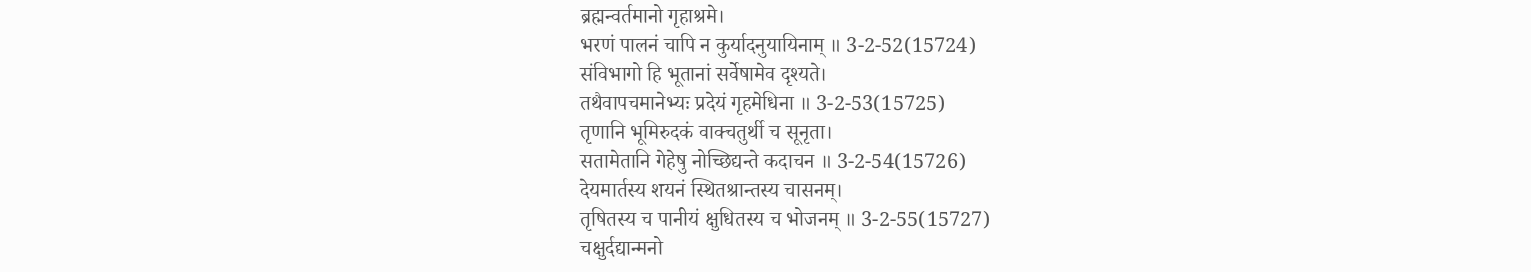ब्रह्मन्वर्तमानो गृहाश्रमे।
भरणं पालनं चापि न कुर्यादनुयायिनाम् ॥ 3-2-52(15724)
संविभागो हि भूतानां सर्वेषामेव दृश्यते।
तथैवापचमानेभ्यः प्रदेयं गृहमेधिना ॥ 3-2-53(15725)
तृणानि भूमिरुदकं वाक्चतुर्थी च सूनृता।
सतामेतानि गेहेषु नोच्छिद्यन्ते कदाचन ॥ 3-2-54(15726)
देयमार्तस्य शयनं स्थितश्रान्तस्य चासनम्।
तृषितस्य च पानीयं क्षुधितस्य च भोजनम् ॥ 3-2-55(15727)
चक्षुर्दद्यान्मनो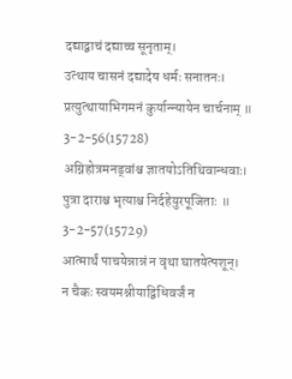दद्याद्वाचं दद्याच्च सूनृताम्।
उत्थाय चासनं दद्यादेष धर्मः सनातनः।
प्रत्युत्थायाभिगमनं कुर्यान्न्यायेन चार्चनाम् ॥ 3-2-56(15728)
अग्निहोत्रमनड्वांश्च ज्ञातयोऽतिथिवान्धवाः।
पुत्रा दाराश्च भृत्याश्च निर्दहेयुरपूजिताः ॥ 3-2-57(15729)
आत्मार्थं पाचयेन्नान्नं न वृथा घातयेत्पशून्।
न चैकः स्वयमश्नीयाद्विधिवर्जं न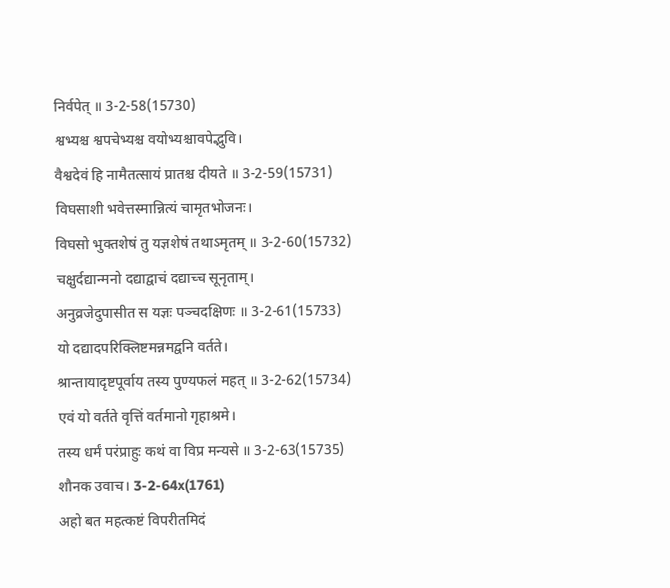निर्वपेत् ॥ 3-2-58(15730)
श्वभ्यश्च श्वपचेभ्यश्च वयोभ्यश्चावपेद्भुवि।
वैश्वदेवं हि नामैतत्सायं प्रातश्च दीयते ॥ 3-2-59(15731)
विघसाशी भवेत्तस्मान्नित्यं चामृतभोजनः।
विघसो भुक्तशेषं तु यज्ञशेषं तथाऽमृतम् ॥ 3-2-60(15732)
चक्षुर्दद्यान्मनो दद्याद्वाचं दद्याच्च सूनृताम्।
अनुव्रजेदुपासीत स यज्ञः पञ्चदक्षिणः ॥ 3-2-61(15733)
यो दद्यादपरिक्लिष्टमन्नमद्वनि वर्तते।
श्रान्तायादृष्टपूर्वाय तस्य पुण्यफलं महत् ॥ 3-2-62(15734)
एवं यो वर्तते वृत्तिं वर्तमानो गृहाश्रमे।
तस्य धर्मं परंप्राहुः कथं वा विप्र मन्यसे ॥ 3-2-63(15735)
शौनक उवाच। 3-2-64x(1761)
अहो बत महत्कष्टं विपरीतमिदं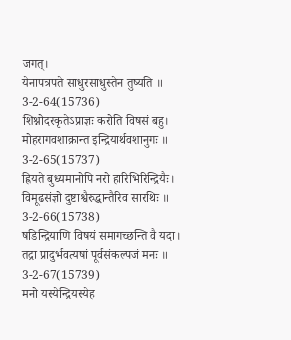जगत्।
येनापत्रपते साधुरसाधुस्तेन तुष्यति ॥ 3-2-64(15736)
शिश्नोदरकृतेऽप्राज्ञः करोति विषसं बहु।
मोहरागवशाक्रान्त इन्द्रियार्थवशानुगः ॥ 3-2-65(15737)
ह्रियते बुध्यमानोपि नरो हारिभिरिन्द्रियैः।
विमूढसंज्ञो दुष्टाश्वैरुद्धान्तैरिव सारथिः ॥ 3-2-66(15738)
षडिन्द्रियाणि विषयं समागच्छन्ति वै यदा।
तद्रा प्रादुर्भवत्यषां पूर्वसंकल्पजं मनः ॥ 3-2-67(15739)
मनो यस्येन्द्रियस्येह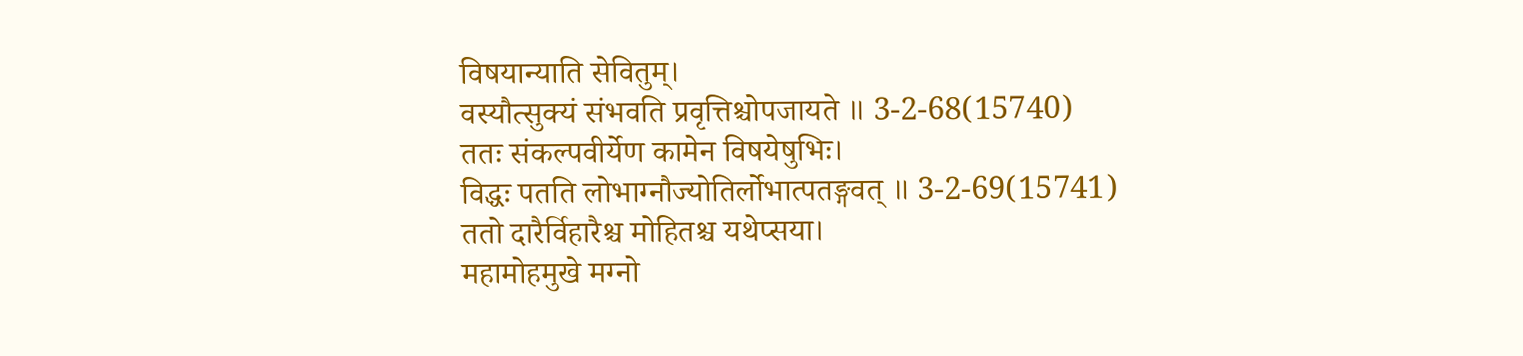विषयान्याति सेवितुम्।
वस्यौत्सुक्यं संभवति प्रवृत्तिश्चोपजायते ॥ 3-2-68(15740)
ततः संकल्पवीर्येण कामेन विषयेषुभिः।
विद्धः पतति लोभाग्नौज्योतिर्लोभात्पतङ्गवत् ॥ 3-2-69(15741)
ततो दारैर्विहारैश्च मोहितश्च यथेप्सया।
महामोहमुखे मग्नो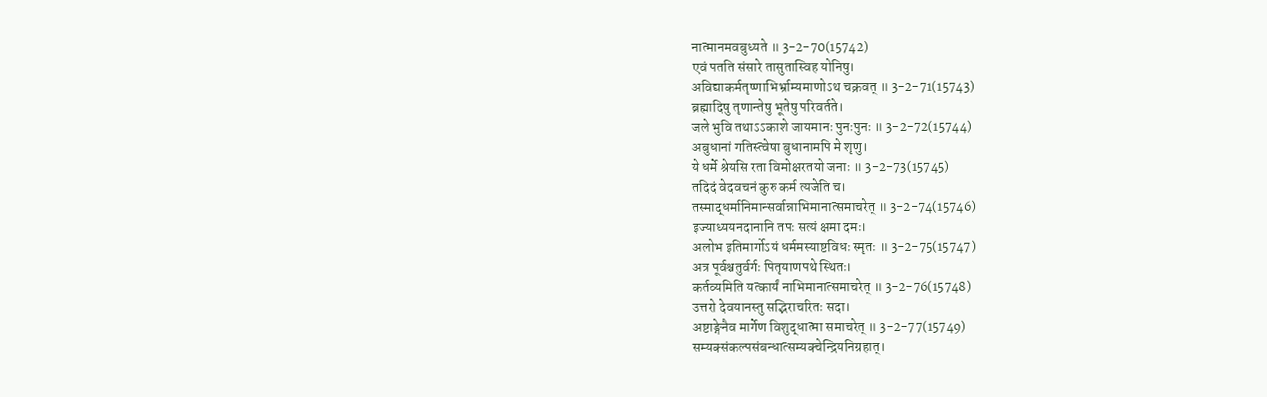नात्मानमवबुध्यते ॥ 3-2-70(15742)
एवं पतति संसारे तासुतास्विह योनिषु।
अविद्याकर्मतृष्णाभिर्भ्राम्यमाणोऽथ चक्रवत् ॥ 3-2-71(15743)
ब्रह्मादिषु तृणान्तेषु भूतेषु परिवर्तते।
जले भुवि तथाऽऽकाशे जायमानः पुनःपुनः ॥ 3-2-72(15744)
अबुधानां गतिस्त्वेषा बुधानामपि मे शृणु।
ये धर्मे श्रेयसि रता विमोक्षरतयो जनाः ॥ 3-2-73(15745)
तदिदं वेदवचनं कुरु कर्म त्यजेति च।
तस्माद्धर्मानिमान्सर्वान्नाभिमानात्समाचरेत् ॥ 3-2-74(15746)
इज्याध्ययनदानानि तपः सत्यं क्षमा दमः।
अलोभ इतिमार्गोऽयं धर्ममस्याष्टविधः स्मृतः ॥ 3-2-75(15747)
अत्र पूर्वश्चतुर्वर्गः पितृयाणपथे स्थितः।
कर्तव्यमिति यत्कार्यं नाभिमानात्समाचरेत् ॥ 3-2-76(15748)
उत्तरो देवयानस्तु सद्भिराचरितः सदा।
अष्टाङ्गेनैव मार्गेण विशुद्धात्मा समाचरेत् ॥ 3-2-77(15749)
सम्यक्संकल्पसंबन्धात्सम्यक्चेन्द्रियनिग्रहात्।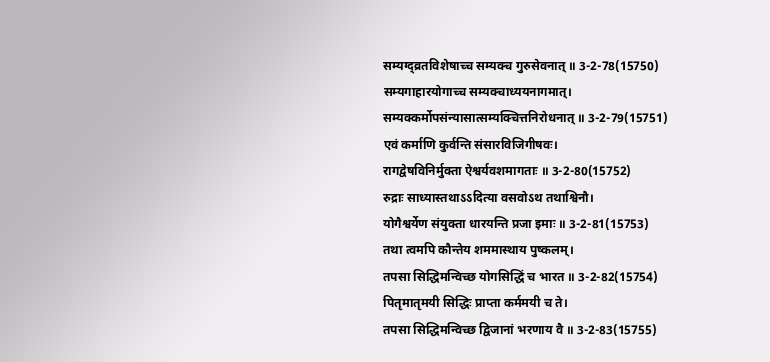सम्यग्द्व्रतविशेषाच्च सम्यक्च गुरुसेवनात् ॥ 3-2-78(15750)
सम्यगाहारयोगाच्च सम्यक्चाध्ययनागमात्।
सम्यक्कर्मोपसंन्यासात्सम्यक्चित्तनिरोधनात् ॥ 3-2-79(15751)
एवं कर्माणि कुर्वन्ति संसारविजिगीषवः।
रागद्वेषविनिर्मुक्ता ऐश्वर्यवशमागताः ॥ 3-2-80(15752)
रुद्राः साध्यास्तथाऽऽदित्या वसवोऽथ तथाश्विनौ।
योगैश्वर्येण संयुक्ता धारयन्ति प्रजा इमाः ॥ 3-2-81(15753)
तथा त्वमपि कौन्तेय शममास्थाय पुष्कलम्।
तपसा सिद्धिमन्विच्छ योगसिद्धिं च भारत ॥ 3-2-82(15754)
पितृमातृमयी सिद्धिः प्राप्ता कर्ममयी च ते।
तपसा सिद्धिमन्विच्छ द्विजानां भरणाय वै ॥ 3-2-83(15755)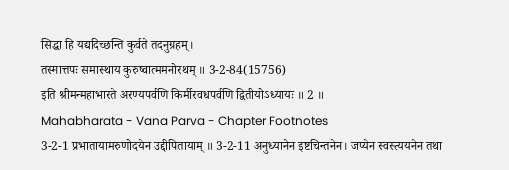सिद्धा हि यद्यदिच्छन्ति कुर्वते तदनुग्रहम्।
तस्मात्तपः समास्थाय कुरुष्वात्ममनोरथम् ॥ 3-2-84(15756)
इति श्रीमन्महाभारते अरण्यपर्वणि किर्मीरवधपर्वणि द्वितीयोऽध्यायः ॥ 2 ॥
Mahabharata - Vana Parva - Chapter Footnotes
3-2-1 प्रभातायामरुणोदयेन उद्दीपितायाम् ॥ 3-2-11 अनुध्यानेन इष्टचिन्तनेन। जप्येन स्वस्त्ययनेन तथा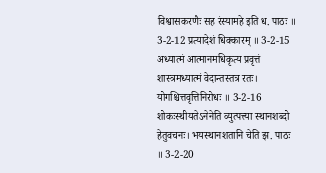विश्वासकरणैः सह रंस्यामहे इति ध. पाठः ॥ 3-2-12 प्रत्यादेशं धिक्कारम् ॥ 3-2-15 अध्यात्मं आत्मानमधिकृत्य प्रवृत्तं शास्त्रमध्यात्मं वेदान्तस्तत्र रतः। योगश्चित्तवृत्तिनिरोधः ॥ 3-2-16 शोकःस्थीयतेऽनेनेति व्युत्पत्त्या स्थानशब्दो हेतुवचनः। भयस्थानशतानि चेति झ. पाठः ॥ 3-2-20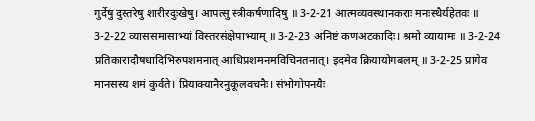गुर्देषु दुस्तरेषु शारीरदुःखेषु। आपत्सु स्त्रीकर्षणादिषु ॥ 3-2-21 आत्मव्यवस्थानकराः मनःस्थैर्यहेतवः ॥ 3-2-22 व्याससमासाभ्यां विस्तरसंक्षेपाभ्याम् ॥ 3-2-23 अनिष्टं कणअटकादिः। श्रमो व्यायामः ॥ 3-2-24 प्रतिकारादौषधादिभिरुपशमनात् आधिप्रशमनमविचिनतनात्। इदमेव क्रियायोगबलम् ॥ 3-2-25 प्रागेव मानसस्य शमं कुर्वते। प्रियाक्यानैरनुकूलवचनैः। संभोगोपनयैः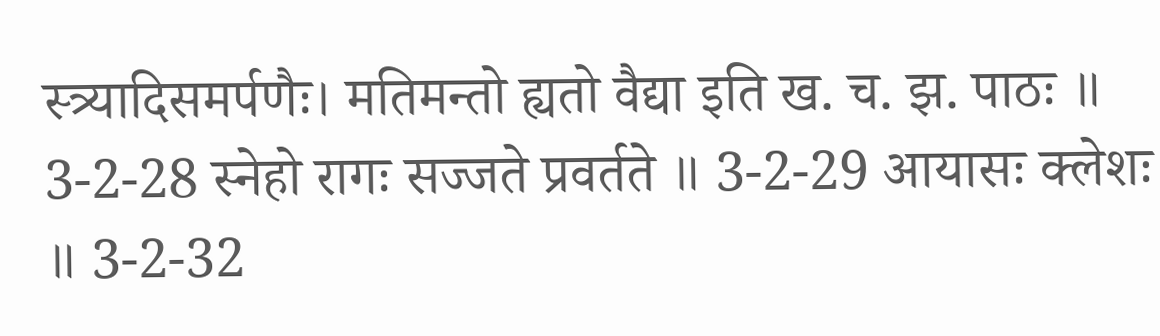स्त्र्यादिसमर्पणैः। मतिमन्तो ह्यतो वैद्या इति ख. च. झ. पाठः ॥ 3-2-28 स्नेहो रागः सज्जते प्रवर्तते ॥ 3-2-29 आयासः क्लेशः ॥ 3-2-32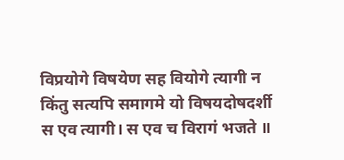विप्रयोगे विषयेण सह वियोगे त्यागी न किंतु सत्यपि समागमे यो विषयदोषदर्शी स एव त्यागी। स एव च विरागं भजते ॥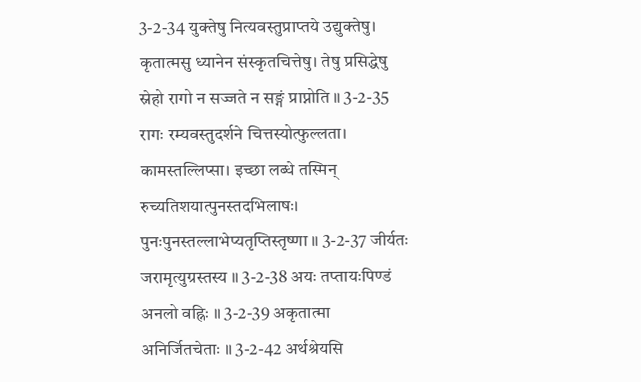3-2-34 युक्तेषु नित्यवस्तुप्राप्तये उद्युक्तेषु। कृतात्मसु ध्यानेन संस्कृतचित्तेषु। तेषु प्रसिद्धेषु स्नेहो रागो न सज्जते न सङ्गं प्राप्नोति ॥ 3-2-35 रागः रम्यवस्तुदर्शने चित्तस्योत्फुल्लता। कामस्तल्लिप्सा। इच्छा लब्धे तस्मिन् रुच्यतिशयात्पुनस्तदभिलाषः। पुनःपुनस्तल्लाभेप्यतृप्तिस्तृष्णा ॥ 3-2-37 जीर्यतः जरामृत्युग्रस्तस्य ॥ 3-2-38 अयः तप्तायःपिण्डं अनलो वह्निः ॥ 3-2-39 अकृतात्मा अनिर्जितचेताः ॥ 3-2-42 अर्थश्रेयसि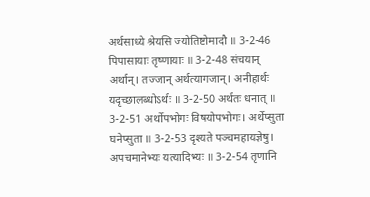अर्थसाध्ये श्रेयसि ज्योतिष्टोमादौ ॥ 3-2-46 पिपासायाः तृष्णायाः ॥ 3-2-48 संचयान् अर्थान्। तज्जान् अर्थत्यागजान्। अनीहार्थः यदृच्छालब्धोऽर्थः ॥ 3-2-50 अर्थतः धनात् ॥ 3-2-51 अर्थोपभोगः विषयोपभोगः। अर्थेप्सुता घनेप्सुता ॥ 3-2-53 दृश्यते पञ्चमहायज्ञेषु। अपचमानेभ्यः यत्यादिभ्यः ॥ 3-2-54 तृणानि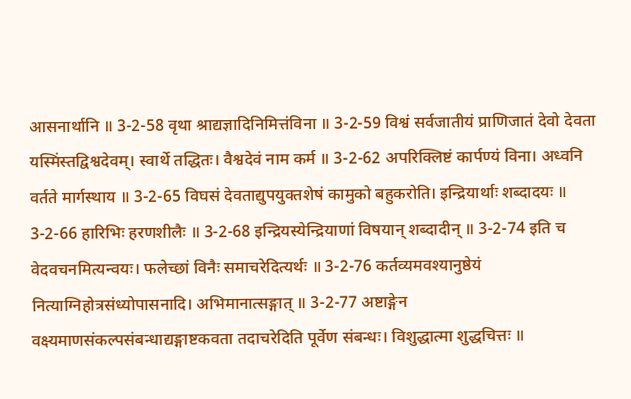आसनार्थानि ॥ 3-2-58 वृथा श्राद्यज्ञादिनिमित्तंविना ॥ 3-2-59 विश्वं सर्वजातीयं प्राणिजातं देवो देवता यस्मिंस्तद्विश्वदेवम्। स्वार्थे तद्धितः। वैश्वदेवं नाम कर्म ॥ 3-2-62 अपरिक्लिष्टं कार्पण्यं विना। अध्वनि वर्तते मार्गस्थाय ॥ 3-2-65 विघसं देवताद्युपयुक्तशेषं कामुको बहुकरोति। इन्द्रियार्थाः शब्दादयः ॥ 3-2-66 हारिभिः हरणशीलैः ॥ 3-2-68 इन्द्रियस्येन्द्रियाणां विषयान् शब्दादीन् ॥ 3-2-74 इति च वेदवचनमित्यन्वयः। फलेच्छां विनैः समाचरेदित्यर्थः ॥ 3-2-76 कर्तव्यमवश्यानुष्ठेयं नित्याग्निहोत्रसंध्योपासनादि। अभिमानात्सङ्गात् ॥ 3-2-77 अष्टाङ्गेन वक्ष्यमाणसंकल्पसंबन्धाद्यङ्गाष्टकवता तदाचरेदिति पूर्वेण संबन्धः। विशुद्धात्मा शुद्धचित्तः ॥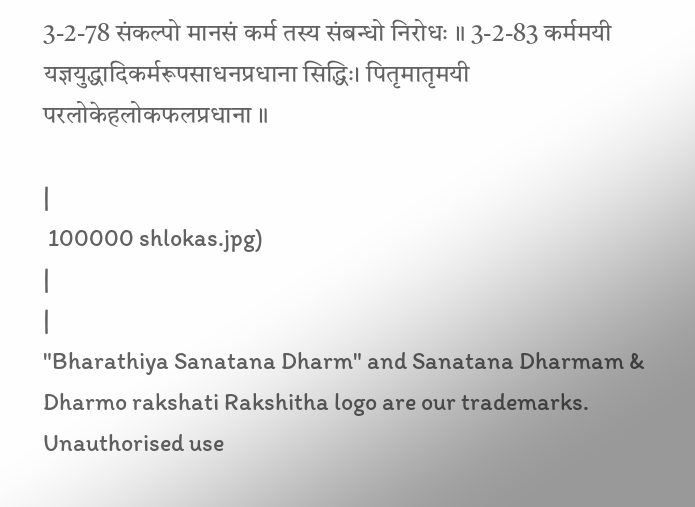3-2-78 संकल्पो मानसं कर्म तस्य संबन्धो निरोधः ॥ 3-2-83 कर्ममयी यज्ञयुद्धादिकर्मरूपसाधनप्रधाना सिद्धिः। पितृमातृमयी परलोकेहलोकफलप्रधाना ॥

|
 100000 shlokas.jpg)
|
|
"Bharathiya Sanatana Dharm" and Sanatana Dharmam & Dharmo rakshati Rakshitha logo are our trademarks. Unauthorised use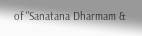of "Sanatana Dharmam &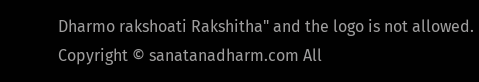Dharmo rakshoati Rakshitha" and the logo is not allowed. Copyright © sanatanadharm.com All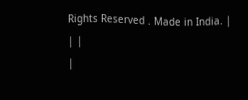Rights Reserved . Made in India. |
| |
|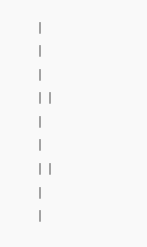|
|
|
| |
|
|
| |
|
|